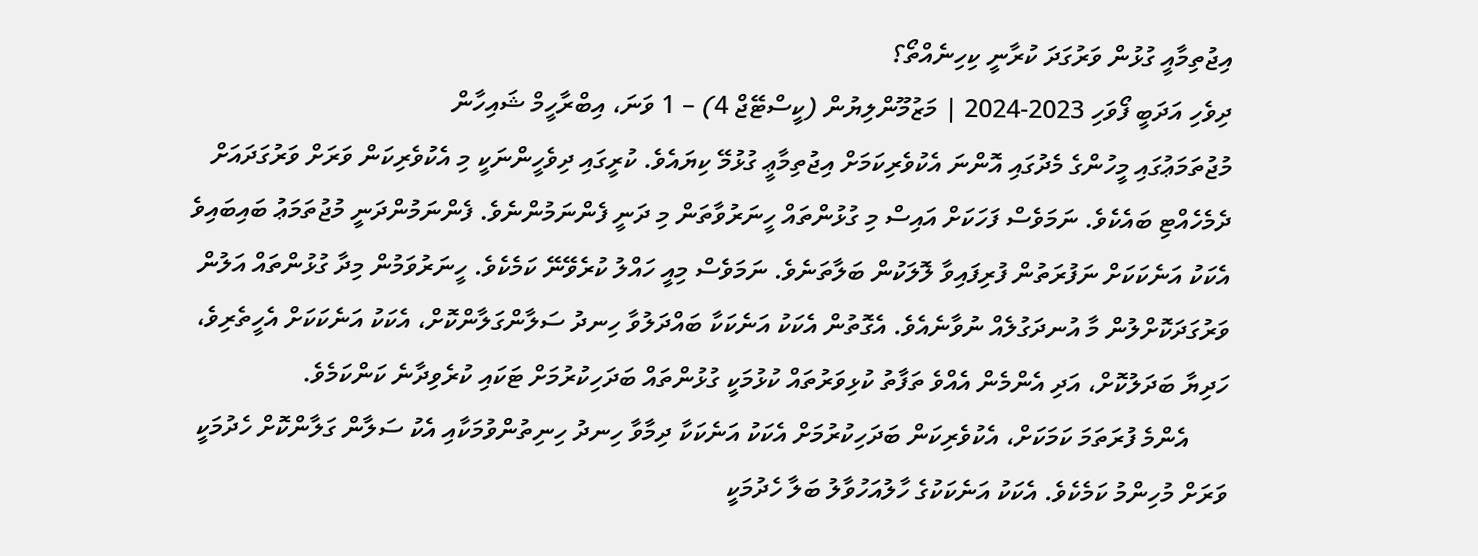އިޖުތިމާއީ ގުޅުން ވަރުގަދަ ކުރާނީ ކިހިނެއްތޯ؟
ދިވެހި އަދަބީ ފޯވަހި 2023-2024 | މަޒުމޫންލިޔުން (ކީސްޓޭޖް 4) – 1 ވަނަ، އިބްރާހީމް ޝައިހާން
މުޖުތަމަޢުގައި މީހުންގެ މެދުގައި އޮންނަ އެކުވެރިކަމަށް އިޖުތިމާޢީ ގުޅުމޭ ކިޔައެވެ. ކުރީގައި ދިވެހީންނަކީ މި އެކުވެރިކަން ވަރަށް ވަރުގަދައަށް ދެމެހެއްޓި ބައެކެވެ. ނަމަވެސް ފަހަކަށް އައިސް މި ގުޅުންތައް ހީނަރުވާތަން މި ދަނީ ފެންނަމުންނެވެ. ފެންނަމުންދަނީ މުޖުތަމަޢު ބައިބައިވެ އެކަކު އަނެކަކަށް ނަފުރަތުން ފުރިފައިވާ ލޮލަކުން ބަލާތަނެވެ. ނަމަވެސް މިއީ ހައްލު ކުރެވޭނޭ ކަމެކެވެ. ހީނަރުވަމުން މިދާ ގުޅުންތައް އަލުން ވަރުގަދަކޮށްލުން މާ އުނދަގުލެއް ނުވާނެއެވެ. އެގޮތުން އެކަކު އަނެކަކާ ބައްދަލުވާ ހިނދު ސަލާންގަލާންކޮށް، އެކަކު އަނެކަކަށް އެހީތެރިވެ، ހަދިޔާ ބަދަލުކޮށް، އަދި އެންމެން އެއްވެ ތަފާތު ކުޅިވަރުތައް ކުޅުމަކީ ގުޅުންތައް ބަދަހިކުރުމަށް ޓަކައި ކުރެވިދާނެ ކަންކަމެވެ.
      އެންމެ ފުރަތަމަ ކަމަކަށް، އެކުވެރިކަން ބަދަހިކުރުމަށް އެކަކު އަނެކަކާ ދިމާވާ ހިނދު ހިނިތުންވުމަކާއި އެކު ސަލާން ގަލާންކޮށް ހެދުމަކީ ވަރަށް މުހިންމު ކަމެކެވެ. އެކަކު އަނެކަކުގެ ހާލުއަހުވާލު ބަލާ ހެދުމަކީ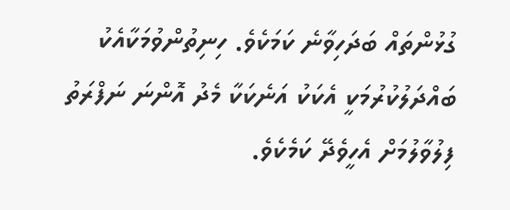ގުޅުންތައް ބަދަހިވާނެ ކަމަކެވެ. ހިނިތުންވުމަކާއެކު ބައްދަލުކުރުމަކީ އެކަކު އަނެކަކާ މެދު އޮންނަ ނަފްރަތު ފިލުވާލުމަށް އެހީވެދޭ ކަމެކެވެ.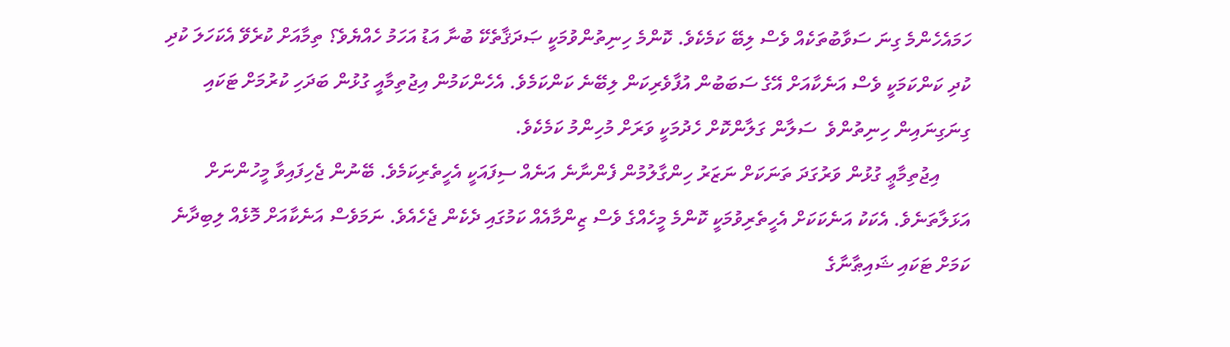ހަމައެހެންމެ ގިނަ ސަވާބުތަކެއް ވެސް ލިބޭ ކަމެކެވެ. ކޮންމެ ހިނިތުންވުމަކީ ޞަދަޤާތެކޭ ބުނާ އަޑު އަހަމު ހެއްޔެވެ؟ ތިމާއަށް ކުރެވޭ އެކަހަލަ ކުދި ކުދި ކަންކަމަކީ ވެސް އަނެކާއަށް އޭގެ ސަބަބުން އުފާވެރިކަން ލިބޭނެ ކަންކަމެވެ. އެހެންކަމުން އިޖުތިމާއީ ގުޅުން ބަދަހި ކުރުމަށް ޓަކައި ގިނަގިނައިން ހިނިތުންވެ  ސަލާން ގަލާންކޮށް ހެދުމަކީ ވަރަށް މުހިންމު ކަމެކެވެ.
      އިޖުތިމާޢީ ގުޅުން ވަރުގަދަ ތަނަކަށް ނަޒަރު ހިންގާލުމުން ފެންނާނެ އަނެއް ސިފައަކީ އެހީތެރިކަމެވެ. ބޭނުން ޖެހިފައިވާ މީހުންނަށް އަޅަލާތަނެވެ. އެކަކު އަނެކަކަށް އެހީތެރިވުމަކީ ކޮންމެ މީހެއްގެ ވެސް ޒިންމާއެއް ކަމުގައި ދެކެން ޖެހެއެވެ. ނަމަވެސް އަނެކާއަށް މޮޅެއް ލިބިދާނެ ކަމަށް ޓަކައި ޝައިޠާނާގެ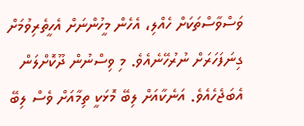ވަސްވާސްތަކަށް ހެއްލި، އެހެން މީހުންނަށް އެހީތެރިވުމަށް ގިނަފަހަރަށް ނުރުހޭނެއެވެ. މި ވިސްނުން ދޫކޮށްލަން އެބަޖެހެއެވެ. އަނެކާއަށް ލިބޭ މޮޅަކީ ތިމާއަށް ވެސް ލިބޭ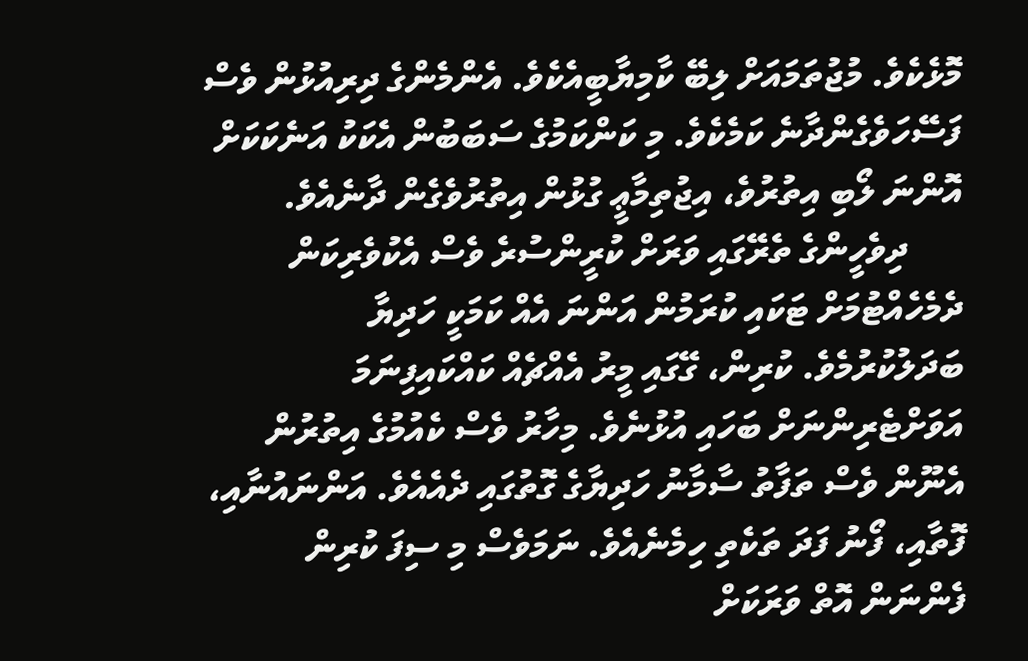މޮޅެކެވެ. މުޖުތަމައަށް ލިބޭ ކާމިޔާބީއެކެވެ. އެންމެންގެ ދިރިއުޅުން ވެސް ފަސޭހަވެގެންދާނެ ކަމެކެވެ. މި ކަންކަމުގެ ސަބަބުން އެކަކު އަނެކަކަށް އޮންނަ ލޯބި އިތުރުވެ، އިޖުތިމާޢީ ގުޅުން އިތުރުވެގެން ދާނެއެވެ.
      ދިވެހީންގެ ތެރޭގައި ވަރަށް ކުރީންސުރެ ވެސް އެކުވެރިކަން ދެމެހެއްޓުމަށް ޓަކައި ކުރަމުން އަންނަ އެއް ކަމަކީ ހަދިޔާ ބަދަލުކުރުމެވެ. ކުރިން، ގޭގައި މީރު އެއްޗެއް ކައްކައިފިނަމަ އަވަށްޓެރިންނަށް ބަހައި އުޅުނެވެ. މިހާރު ވެސް ކެއުމުގެ އިތުރުން އެނޫން ވެސް ތަފާތު ސާމާނު ހަދިޔާގެ ގޮތުގައި ދެއެއެވެ. އަންނައުނާއި، ފޮތާއި، ފޯނު ފަދަ ތަކެތި ހިމެނެއެވެ. ނަމަވެސް މި ސިފަ ކުރިން ފެންނަން އޮތް ވަރަކަށް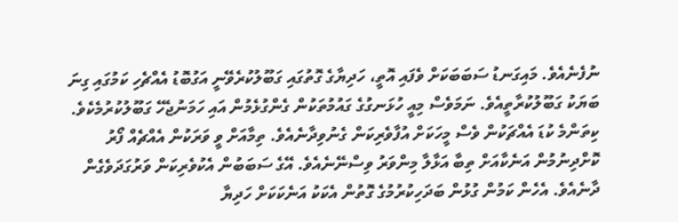ނުފެނެއެވެ. މައިގަނޑު ސަބަބަކަށް ވެފައި އޮތީ، ހަދިޔާގެ ގޮތުގައި ގަބޫލުކުރެވޭނީ އަގުބޮޑު އެއްޗެހި ކަމުގައި ގިނަ ބަޔަކު ގަބޫލުކުރާތީއެވެ. ނަމަވެސް މިއީ ހުޅަނގުގެ ގައުމުތަކުން ގެންގުޅެމުން އައި ހަމަނުޖެހޭ ގަބޫލުކުރުމެކެވެ. ކިތަންމެ ކުޑަ އެއްޗަކުން ވެސް މީހަކަށް އުފާވެރިކަން ގެނުވިދާނެއެވެ. ތިމާއަށް ވީ ވަރަކުން އެއްޗެއް ފޯރު ކޮށްދިނުމުން އަނެކާއަށް ތިބާ އަޅާލާ މިންވަރު ވިސްނޭނެއެވެ. އޭގެ ސަބަބުން އެކުވެރިކަން ވަރުގަދަވެގެން ދާނެއެވެ. އެހެން ކަމުން ގުޅުން ބަދަހިކުރުމުގެ ގޮތުން އެކަކު އަނެކަކަށް ހަދިޔާ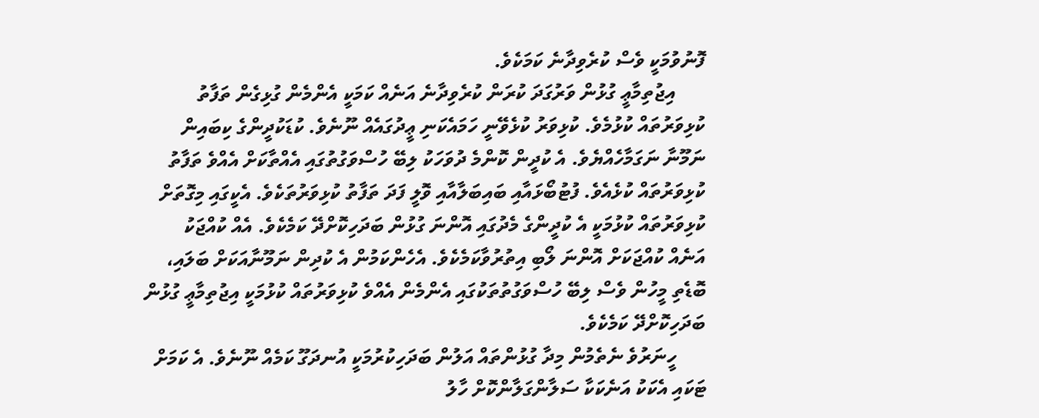ފޮނުވުމަކީ ވެސް ކުރެވިދާނެ ކަމަކެވެ.
      އިޖުތިމާޢީ ގުޅުން ވަރުގަދަ ކުރަން ކުރެވިދާނެ އަނެއް ކަމަކީ އެންމެން ގުޅިގެން ތަފާތު ކުޅިވަރުތައް ކުޅުމެވެ. ކުޅިވަރު ކުޅެވޭނީ ހަމައެކަނި ޢީދުގައެއް ނޫނެވެ. ކުޑަކުދީންގެ ކިބައިން ނަމޫނާ ނަގަމާހެއްޔެވެ. އެ ކުދީން ކޮންމެ ދުވަހަކު ލިބޭ ހުސްވަގުތުގައި އެއްތާކަށް އެއްވެ ތަފާތު ކުޅިވަރުތައް ކުޅެއެވެ. ފުޓުބޯޅައާއި ބައިބަލާއާއި ވޮލީ ފަދަ ތަފާތު ކުޅިވަރުތަކެވެ. އެކީގައި މިގޮތަށް ކުޅިވަރުތައް ކުޅުމަކީ އެ ކުދީންގެ މެދުގައި އޮންނަ ގުޅުން ބަދަހިކޮށްދޭ ކަމެކެވެ. އެއް ކުއްޖަކު އަނެއް ކުއްޖަކަށް އޮންނަ ލޯބި އިތުރުވާކަމެކެވެ. އެހެންކަމުން އެ ކުދިން ނަމޫނާއަކަށް ބަލައި، ބޮޑެތި މީހުން ވެސް ލިބޭ ހުސްވަގުތުތަކުގައި އެންމެން އެއްވެ ކުޅިވަރުތައް ކުޅުމަކީ އިޖުތިމާޢީ ގުޅުން ބަދަހިކޮށްދޭ ކަމެކެވެ.
      ހީނަރުވެ ނެތެމުން މިދާ ގުޅުންތައް އަލުން ބަދަހިކުރުމަކީ އުނދަގޫ ކަމެއް ނޫނެވެ. އެ ކަމަށް ޓަކައި އެކަކު އަނެކަކާ ސަލާންގަލާންކޮށް ހާލު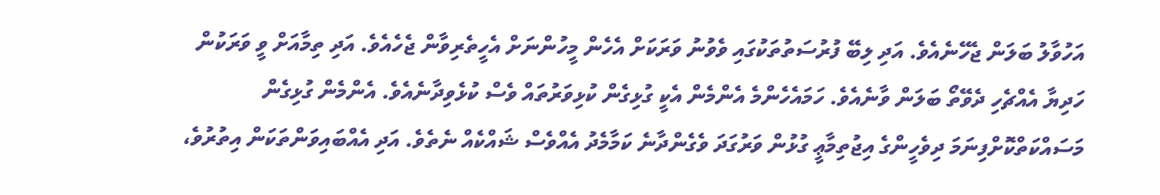އަހުވާލު ބަލަން ޖެހޭނެއެވެ. އަދި ލިބޭ ފުރުސަތުތަކުގައި ވެވުނު ވަރަކަށް އެހެން މީހުންނަށް އެހީތެރިވާން ޖެހެއެވެ. އަދި ތިމާއަށް ވީ ވަރަކުން ހަދިޔާ އެއްޗެހި ދެވޭތޯ ބަލަން ވާނެއެވެ. ހަމައެހެންމެ އެންމެން އެކީ ގުޅިގެން ކުޅިވަރުތައް ވެސް ކުޅެވިދާނެއެވެ. އެންމެން ގުޅިގެން މަސައްކަތްކޮށްފިނަމަ ދިވެހީންގެ އިޖުތިމާޢީ ގުޅުން ވަރުގަދަ ވެގެންދާނެ ކަމާމެދު އެއްވެސް ޝައްކެއް ނެތެވެ. އަދި އެއްބައިވަންތަކަން އިތުރުވެ،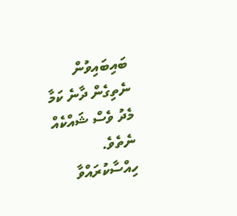ބައިބައިވުން ނެތިގެން ދާނެ ކަމާ މެދު ވެސް ޝައްކެއް ނެތެވެ.
ހިއްސާކުރައްވާ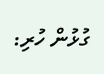ގުޅުން ހުރި: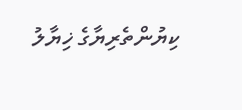ކިޔުންތެރިޔާގެ ޚިޔާލު